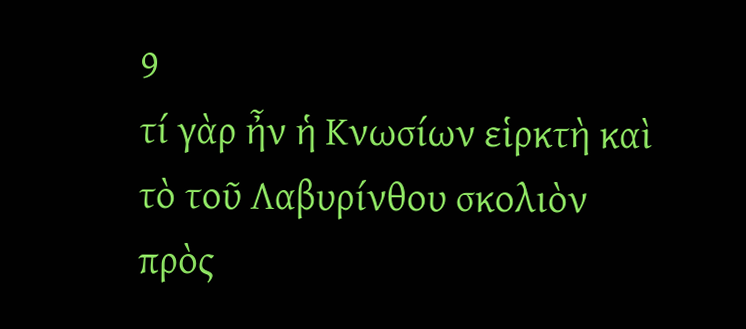9
τί γὰρ ἦν ἡ Κνωσίων εἱρκτὴ καὶ τὸ τοῦ Λαβυρίνθου σκολιὸν πρὸς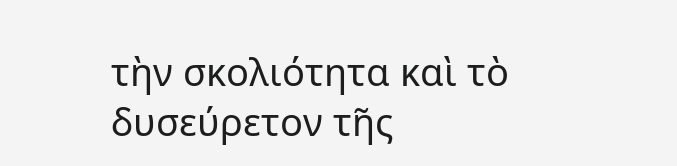τὴν σκολιότητα καὶ τὸ δυσεύρετον τῆς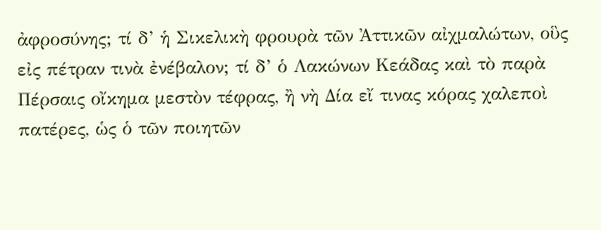ἀφροσύνης; τί δ’ ἡ Σικελικὴ φρουρὰ τῶν Ἀττικῶν αἰχμαλώτων, οὓς εἰς πέτραν τινὰ ἐνέβαλον; τί δ’ ὁ Λακώνων Κεάδας καὶ τὸ παρὰ Πέρσαις οἴκημα μεστὸν τέφρας, ἢ νὴ Δία εἴ τινας κόρας χαλεποὶ πατέρες, ὡς ὁ τῶν ποιητῶν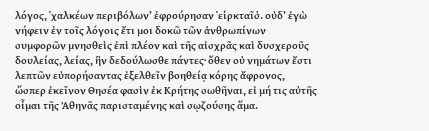λόγος, ʽχαλκέων περιβόλων’ ἐφρούρησαν ʽεἱρκταῖσ̓. οὐδ’ ἐγὼ νήφειν ἐν τοῖς λόγοις ἔτι μοι δοκῶ τῶν ἀνθρωπίνων συμφορῶν μνησθεὶς ἐπὶ πλέον καὶ τῆς αἰσχρᾶς καὶ δυσχεροῦς δουλείας, λείας, ἣν δεδούλωσθε πάντες· ὅθεν οὐ νημάτων ἔστι λεπτῶν εὐπορήσαντας ἐξελθεῖν βοηθείᾳ κόρης ἄφρονος, ὥσπερ ἐκεῖνον Θησέα φασὶν ἐκ Κρήτης σωθῆναι, εἰ μή τις αὐτῆς οἶμαι τῆς Ἀθηνᾶς παρισταμένης καὶ σῳζούσης ἅμα.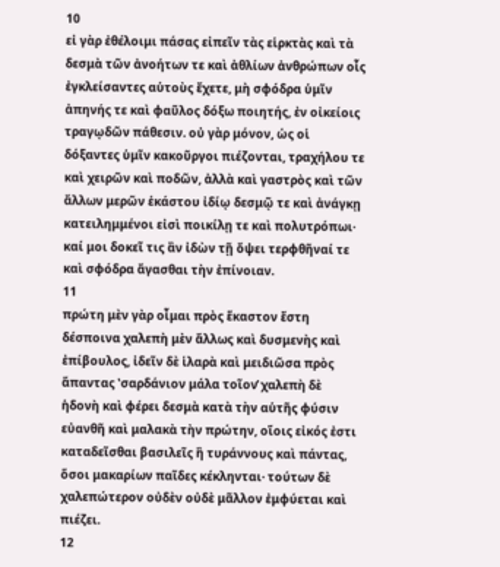10
εἰ γὰρ ἐθέλοιμι πάσας εἰπεῖν τὰς εἱρκτὰς καὶ τὰ δεσμὰ τῶν ἀνοήτων τε καὶ ἀθλίων ἀνθρώπων οἷς ἐγκλείσαντες αὑτοὺς ἔχετε, μὴ σφόδρα ὑμῖν ἀπηνής τε καὶ φαῦλος δόξω ποιητής, ἐν οἰκείοις τραγῳδῶν πάθεσιν. οὐ γὰρ μόνον, ὡς οἱ δόξαντες ὑμῖν κακοῦργοι πιέζονται, τραχήλου τε καὶ χειρῶν καὶ ποδῶν, ἀλλὰ καὶ γαστρὸς καὶ τῶν ἄλλων μερῶν ἑκάστου ἰδίῳ δεσμῷ τε καὶ ἀνάγκῃ κατειλημμένοι εἰσὶ ποικίλῃ τε καὶ πολυτρόπωι· καί μοι δοκεῖ τις ἂν ἰδὼν τῇ ὄψει τερφθῆναί τε καὶ σφόδρα ἄγασθαι τὴν ἐπίνοιαν.
11
πρώτη μὲν γὰρ οἶμαι πρὸς ἕκαστον ἔστη δέσποινα χαλεπὴ μὲν ἄλλως καὶ δυσμενὴς καὶ ἐπίβουλος, ἰδεῖν δὲ ἱλαρὰ καὶ μειδιῶσα πρὸς ἅπαντας ʽσαρδάνιον μάλα τοῖον̓ χαλεπὴ δὲ ἡδονὴ καὶ φέρει δεσμὰ κατὰ τὴν αὑτῆς φύσιν εὐανθῆ καὶ μαλακὰ τὴν πρώτην, οἵοις εἰκός ἐστι καταδεῖσθαι βασιλεῖς ἢ τυράννους καὶ πάντας, ὅσοι μακαρίων παῖδες κέκληνται· τούτων δὲ χαλεπώτερον οὐδὲν οὐδὲ μᾶλλον ἐμφύεται καὶ πιέζει.
12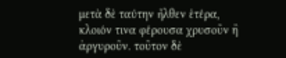μετὰ δὲ ταύτην ἦλθεν ἑτέρα, κλοιόν τινα φέρουσα χρυσοῦν ἢ ἀργυροῦν. τοῦτον δὲ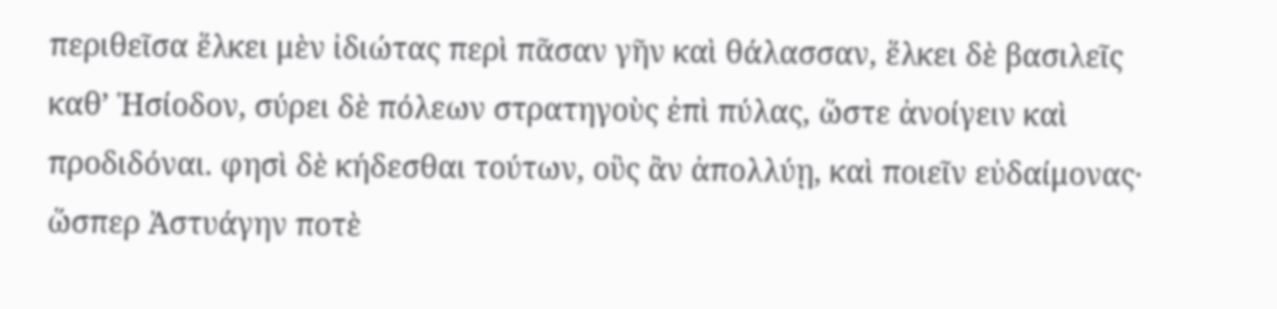περιθεῖσα ἕλκει μὲν ἰδιώτας περὶ πᾶσαν γῆν καὶ θάλασσαν, ἕλκει δὲ βασιλεῖς καθ’ Ἡσίοδον, σύρει δὲ πόλεων στρατηγοὺς ἐπὶ πύλας, ὥστε ἀνοίγειν καὶ προδιδόναι. φησὶ δὲ κήδεσθαι τούτων, οὓς ἂν ἀπολλύῃ, καὶ ποιεῖν εὐδαίμονας· ὥσπερ Ἀστυάγην ποτὲ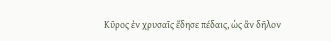Κῦρος ἐν χρυσαῖς ἔδησε πέδαις, ὡς ἂν δῆλον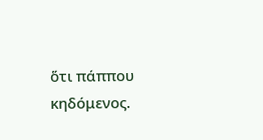ὅτι πάππου κηδόμενος.